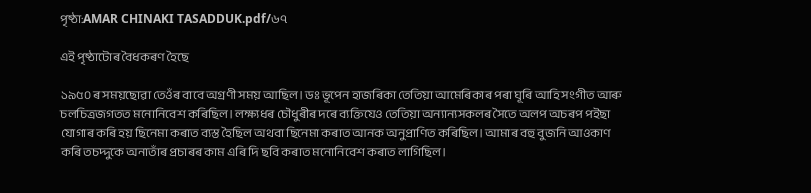পৃষ্ঠা:AMAR CHINAKI TASADDUK.pdf/৬৭

এই পৃষ্ঠাটোৰ বৈধকৰণ হৈছে

১৯৫০ ৰ সময়ছোৱা তেওঁৰ বাবে অগ্ৰণী সময় আছিল। ডঃ ভূপেন হাজৰিকা তেতিয়া আমেৰিকাৰ পৰা ঘূৰি আহি সংগীত আৰু চলচিত্ৰজগতত মনোনিবেশ কৰিছিল। লক্ষ্যধৰ চৌধুৰীৰ দৰে ব্যক্তিযেও তেতিয়া অন্যান্যসকলৰ সৈতে অলপ অচৰপ পইছা যোগাৰ কৰি হয় ছিনেমা কৰাত ব্যস্ত হৈছিল অথবা ছিনেমা কৰাত আনক অনুপ্ৰাণিত কৰিছিল। আমাৰ বহু বুজনি আওকাণ কৰি তচদ্দুকে অনাতাঁৰ প্ৰচাৰৰ কাম এৰি দি ছবি কৰাত মনোনিবেশ কৰাত লাগিছিল।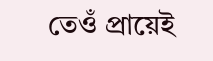তেওঁ প্ৰায়েই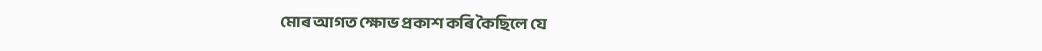মোৰ আগত ক্ষোভ প্ৰকাশ কৰি কৈছিলে যে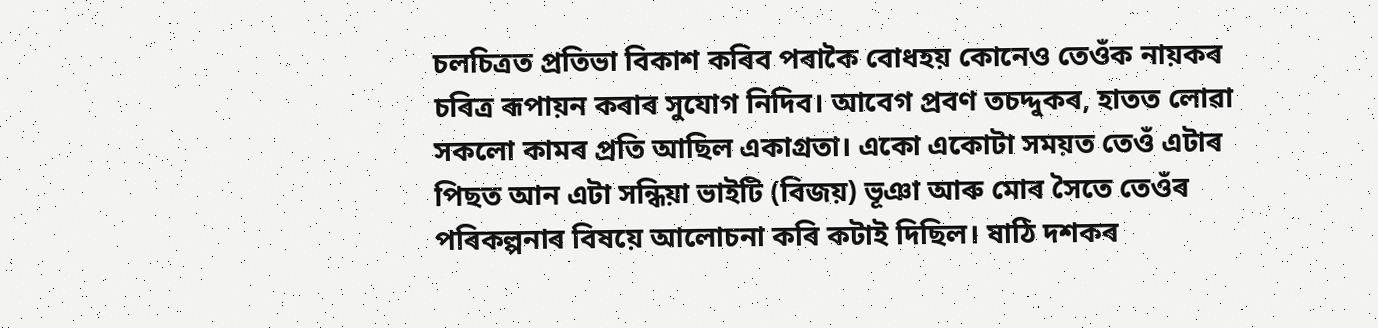চলচিত্ৰত প্ৰতিভা বিকাশ কৰিব পৰাকৈ বোধহয় কোনেও তেওঁক নায়কৰ চৰিত্ৰ ৰূপায়ন কৰাৰ সুযোগ নিদিব। আবেগ প্ৰবণ তচদ্দুকৰ, হাতত লোৱা সকলো কামৰ প্ৰতি আছিল একাগ্ৰতা। একো একোটা সময়ত তেওঁ এটাৰ পিছত আন এটা সন্ধিয়া ভাইটি (বিজয়) ভূঞা আৰু মোৰ সৈতে তেওঁৰ পৰিকল্পনাৰ বিষয়ে আলোচনা কৰি কটাই দিছিল। ষাঠি দশকৰ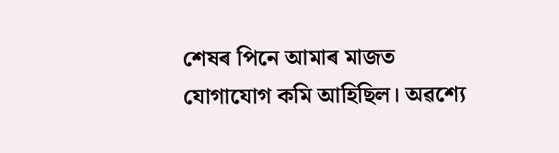শেষৰ পিনে আমাৰ মাজত যোগাযোগ কমি আহিছিল। অৱশ্যে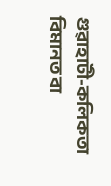গুৱাহাটী-কলিকতা বিমানত বা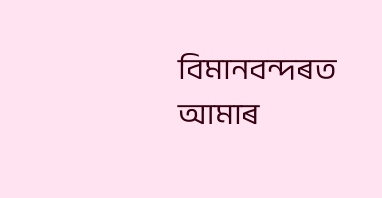বিমানবন্দৰত আমাৰ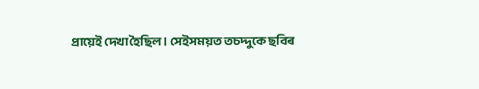প্ৰায়েই দেখা হৈছিল। সেইসময়ত তচদ্দুকে ছবিৰ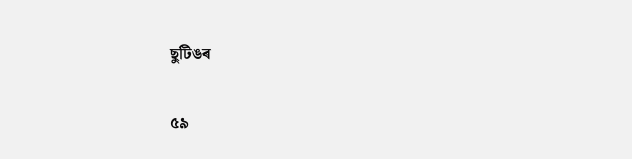ছুটিঙৰ

৫৯